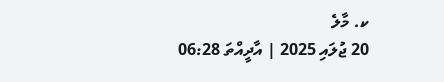ކ. މާލެ
20 ޖުލައި 2025 | އާދީއްތަ 06:28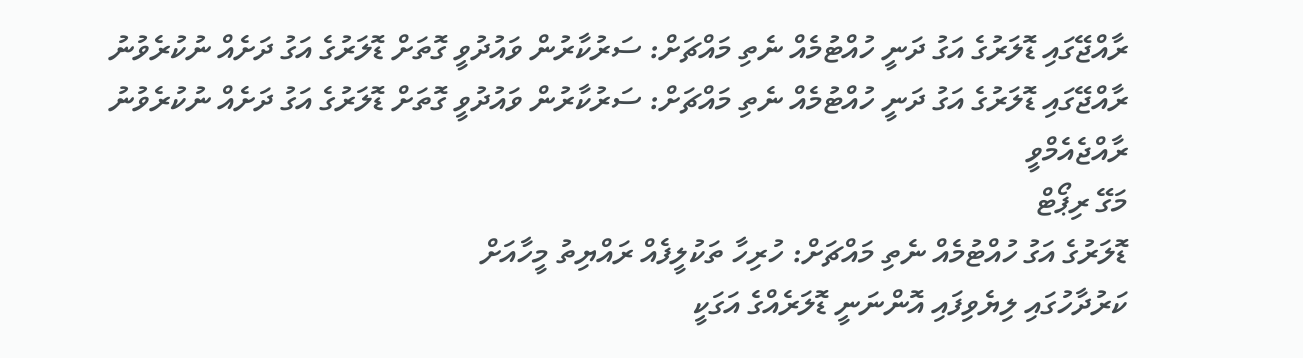ރާއްޖޭގައި ޑޮލަރުގެ އަގު ދަނީ ހުއްޓުމެއް ނެތި މައްޗަށް: ސަރުކާރުން ވައުދުވީ ގޮތަށް ޑޮލަރުގެ އަގު ދަށެއް ނުކުރެވުނު
ރާއްޖޭގައި ޑޮލަރުގެ އަގު ދަނީ ހުއްޓުމެއް ނެތި މައްޗަށް: ސަރުކާރުން ވައުދުވީ ގޮތަށް ޑޮލަރުގެ އަގު ދަށެއް ނުކުރެވުނު
ރާއްޖެއެމްވީ
މަގޭ ރިޕޯޓް
ޑޮލަރުގެ އަގު ހުއްޓުމެއް ނެތި މައްޗަށް: ހުރިހާ ތަކުލީފެއް ރައްޔިތު މީހާއަށް
ކަރުދާހުގައި ލިޔެވިފައި އޮންނަނީ ޑޮލަރެއްގެ އަގަކީ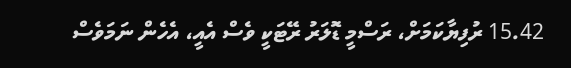15.42 ރުފިޔާކަމަށް، ރަސްމީ ޑޮލަރު ރޭޓަކީ ވެސް އެއީ، އެހެން ނަމަވެސް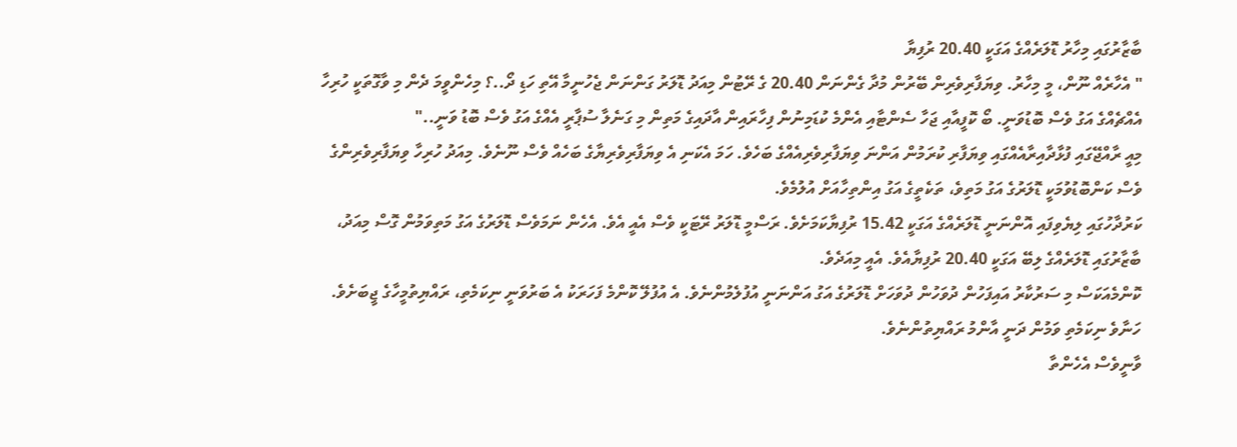ބާޒާރުގައި މިހާރު ޑޮލަރެއްގެ އަގަކީ 20.40 ރުފިޔާ
" އެހާރެއް ނޫން، މީ މިހާރު. ވިޔަފާރިވެރިން ބޭރުން މުދާ ގެންނަން 20.40 ގެ ރޭޓުން މިއަދު ޑޮލަރު ގަންނަން ޖެހުނީމާ އޭތި ހަޑި ދޯ..؟ މިހެންވީމަ ދެން މި ވާގޮތަކީ ހުރިހާ އެއްޗެއްގެ އަގު ވެސް ބޮޑުވަނީ. ބޯ ކޮފީއާއި ޖަހާ ސެންޓާއި އެންމެ ކުޑަމިނުން ފިހާރައިން އާދައިގެ މަތިން މި ގަނެލާ ސުޕާރީ އެއްގެ އަގު ވެސް ބޮޑު ވަނީ.."
މިއީ ރާއްޖޭގައި ފުޅާދާއިރާއެއްގައި ވިޔަފާރި ކުރަމުން އަންނަ ވިޔަފާރިވެރިއެއްގެ ބަހެވެ. ހަމަ އެކަނި އެ ވިޔަފާރިވެރިޔާގެ ބަހެއް ވެސް ނޫނެވެ. މިއަދު ހުރިހާ ވިޔަފާރިވެރިންގެ ވެސް ކަންބޮޑުވުމަކީ ޑޮލަރުގެ އަގު މަތިވެ، ތަކެތީގެ އަގު އިންތިހާއަށް އުލުމެވެ.
ކަރުދާހުގައި ލިޔެވިފައި އޮންނަނީ ޑޮލަރެއްގެ އަގަކީ 15.42 ރުފިޔާކަމަށެވެ. ރަސްމީ ޑޮލަރު ރޭޓަކީ ވެސް އެއީ އެވެ. އެހެން ނަމަވެސް ޑޮލަރުގެ އަގު މަތިވަމުން ގޮސް މިއަދު، ބާޒާރުގައި ޑޮލަރެއްގެ ލިބޭ އަގަކީ 20.40 ރުފިޔާއެވެ. އެއީ މިއަދެވެ.
ކޮންމެއަކަސް މި ސަރުކާރު އައިފަހުން ދުވަހުން ދުވަހަށް ޑޮލަރުގެ އަގު އަންނަނީ އުފުލެމުންނެވެ. އެ އުފުލޭ ކޮންމެ ފަހަރަކު އެ ބަރުވަނީ ނިކަމެތި، ރައްޔިތުމީހާގެ ޖީބަށެވެ. ހަނާވެ ނިކަމެތި ވަމުން ދަނީ އާންމު ރައްޔިތުންނެވެ.
ވާނީވެސް އެހެންތާ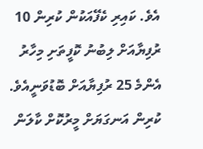އެވެ. ކައިރި ކެފޭއަކުން ކުރިން 10 ރުފިޔާއަށް ލިބުނު ކޮފީތަށި މިހާރު އެންމެ 25 ރުފިޔާއަށް ބޮޑުވަނީއެވެ. ކުރިން އަނގަޔަށް މީރުކޮށް ކާލަން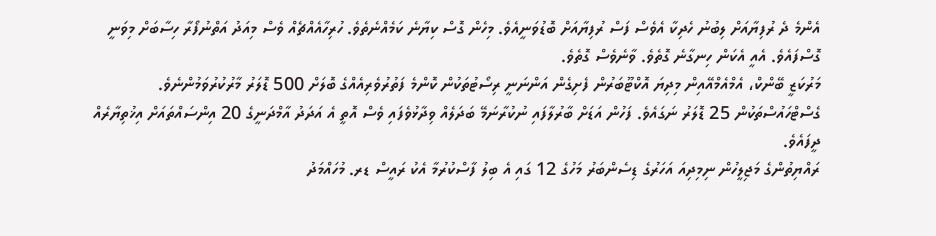އެންމެ ދެ ރުފިޔާއަށް ލިބުނު ހެދިކާ އެވެސް ފަސް ރުފިޔާއަށް ބޮޑުވަނީއެވެ. މިހެން ގޮސް ކިޔާނެ ކަމެއްނެތެވެ. ހުރިހާއެއްޗެއް ވެސް މިއަދު އަތްނުފޯރާ ހިސާބަށް މިވަނީ ގޮސްފައެވެ. އެއީ އެކަން ހިނގާނެ ގޮތެވެ. ވާނެވެސް ގޮތެވެ.
މަރުކަޒީ ބޭންކް، އެމްއެމްއޭއިން މިދިޔަ އޮކްޓޫބަރުން ފެށިގެން އަންނަނީ ރިސޯޓުތަކުން ކޮންމެ ފަތުރުވެރިއެއްގެ ބޮލަށް 500 ޑޮލަރު މާރުކުރުވަމުންނެވެ. ގެސްޓްހައުސްތަކުން 25 ޑޮލަރު ނަގައެވެ. ފަހުން އަޑަށް ބާރުލާފައި ނުކުރާނަމޭ ބަދަލެއް ވިދާޅުވެފައި ވެސް އޮތީ އެ އަދަދު އާމްދަނީގެ 20 އިންސައްތައަށް އިޚުތިޔާރެއް ދީފައެވެ.
ރައްޔިތުންގެ މަޖިލީހުން ނިމިދިއަ އަހަރުގެ ޑިސެންބަރު މަހުގެ 12 ގައި އެ ބިލު ފާސްކުރުމާ އެކު ރައީސް ޑރ. މުހައްމަދު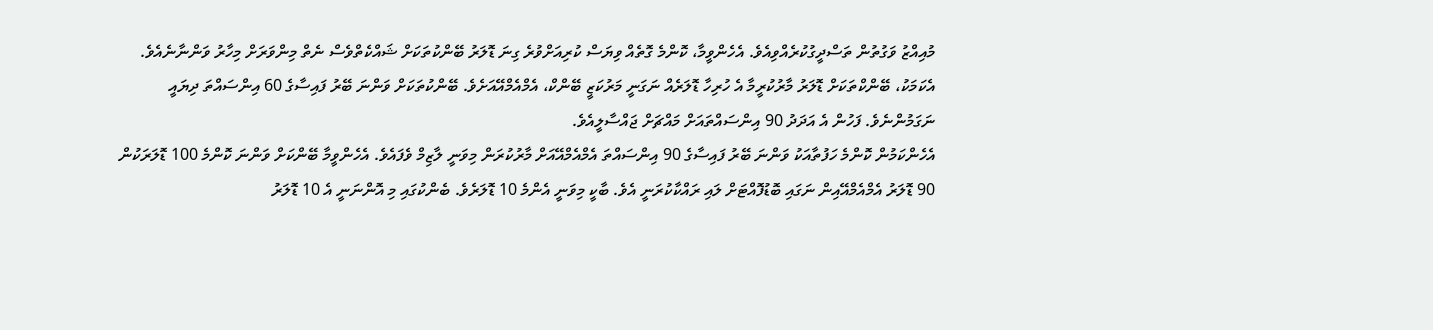މުއިއްޒު ވަގުތުން ތަސްދީގުކުރެއްވިއެވެ. އެހެންވީމާ، ކޮންމެ ގޮތެއް ވިޔަސް ކުރިއަށްވުރެ ގިނަ ޑޮލަރު ބޭންކުތަކަށް ޝައްކެތްވެސް ނެތް މިންވަރަށް މިހާރު ވަންނާނެއެވެ.
އެކަމަކު، ބޭންކްތަކަށް ޑޮލަރު މާރުކުރީމާ އެ ހުރިހާ ޑޮލަރެއް ނަގަނީ މަރުކަޒީ ބޭންކް، އެމްއެމްއޭއަށެވެ. ބޭންކުތަކަށް ވަންނަ ބޭރު ފައިސާގެ 60 އިންސައްތަ ދިޔައީ ނަގަމުންނެވެ. ފަހުން އެ އަދަދު 90 އިންސައްތައަށް މައްޗަށް ޖައްސާލީއެވެ.
އެހެންކަމުން ކޮންމެ ހަފުތާއަކު ވަންނަ ބޭރު ފައިސާގެ 90 އިންސައްތަ އެމްއެމްއޭއަށް މާރުކުރަން މިވަނީ ލާޒިމް ވެފައެވެ. އެހެންވީމާ ބޭންކަށް ވަންނަ ކޮންމެ 100 ޑޮލަރަކުން 90 ޑޮލަރު އެމްއެމްއޭއިން ނަގައި ބޮޑުފޮއްޓަށް ލައި ރައްކާކުރަނީ އެވެ. ބާކީ މިވަނީ އެންމެ 10 ޑޮލަރެވެ. ބެންކުގައި މި އޮންނަނީ އެ 10 ޑޮލަރު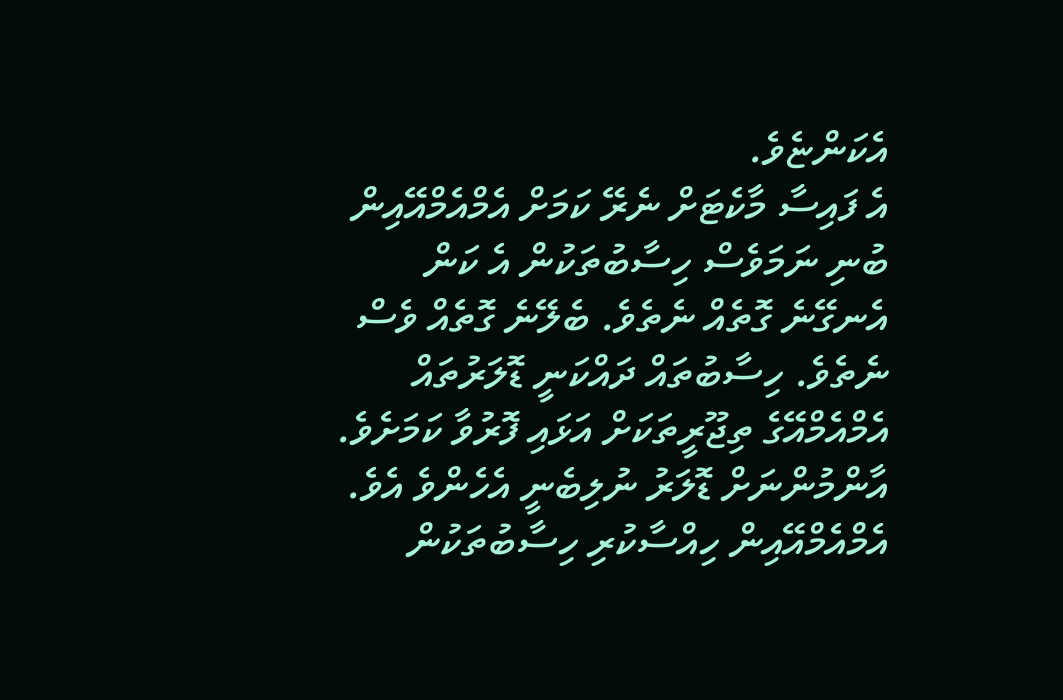އެކަންޏެވެ.
އެ ފައިސާ މާކެޓަށް ނެރޭ ކަމަށް އެމްއެމްއޭއިން ބުނި ނަމަވެސް ހިސާބުތަކުން އެ ކަން އެނގޭނެ ގޮތެއް ނެތެވެ. ބެލޭނެ ގޮތެއް ވެސް ނެތެވެ. ހިސާބުތައް ދައްކަނީ ޑޮލަރުތައް އެމްއެމްއޭގެ ތިޖޫރީތަކަށް އަޅައި ފޮރުވާ ކަމަށެވެ. އާންމުންނަށް ޑޮލަރު ނުލިބެނީ އެހެންވެ އެވެ.
އެމްއެމްއޭއިން ހިއްސާކުރި ހިސާބުތަކުން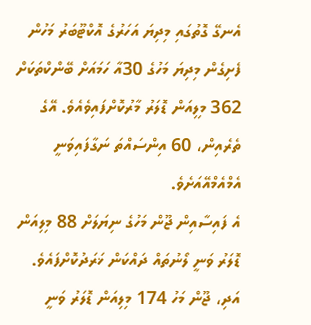އެނގޭ ގޮތުގައި މިދިޔަ އަހަރުގެ އޮކްޓޫބަރު މަހުން ފެށިގެން މިދިޔަ މަހުގެ 30އާ ހަމައަށް ބޭންކްތަކަށް 362 މިލިއަން ޑޮލަރު މާރުކޮށްފައިވެއެވެ. އޭގެ ތެރެއިން، 60 އިންސައްތަ ނަގާފައިވަނީ އެމްއެމްއޭއަށެވެ.
އެ ފައިސާއިން ޖޫން މަހުގެ ނިޔަލަށް 88 މިލިއަން ޑޮލަރު ވަނީ ލޯނުތައް ދައްކަން ޚަރަދުކޮށްފައެވެ. އަދި، ޖޫން މަހު 174 މިލިއަން ޑޮލަރު ވަނީ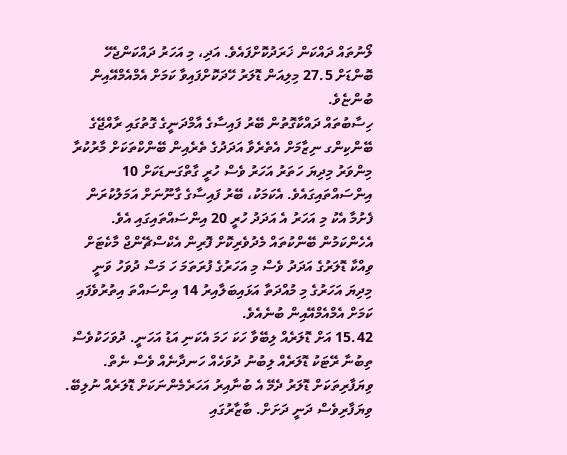ލޯނުތައް ދައްކަން ޚަރަދުކޮށްފައެވެ. އަދި، މި އަހަރު ދައްކަންޖެހޭ ބޮންޑަށް 27.5 މިލިއަން ޑޮލަރު ހޭދަކޮށްފައިވާ ކަމަށް އެމްއެމްއޭއިން ބުންޏެވެ.
ހިސާބުތައް ދައްކާގޮތުން ބޭރު ފައިސާގެ އާމްދަނީގެ ގޮތުގައި ރާއްޖޭގެ ބޭންކިންގ ނިޒާމަށް އެތެރެވާ އަދަދުގެ ތެރެއިން ބޭންކްތަކަށް މާރުކުރާ މިންވަރު މިދިޔަ ހަތަރު އަހަރު ވެސް ހުރީ ގާތްގަނޑަކަށް 10 އިންސައްތައިގައެވެ. އެކަމަކު، ބޭރު ފައިސާގެ ގާނޫނަށް އަމަލުކުރަން ފެށުމާ އެކު މި އަހަރު އެ އަދަދު ހުރީ 20 އިންސައްތައިގައި އެވެ.
އެހެންކަމުން ބޭންކުތައް މެދުވެރިކޮށް ފޮރިން އެކްސްޗޭންޖް މާކެޓަށް ވިއްކާ ޑޮލަރުގެ އަދަދު ވެސް މި އަހަރުގެ ފުރަތަމަ ހަ މަސް ދުވަހު ވަނީ މިދިޔަ އަހަރުގެ މި މުއްދަތާ އަޅައިބަލާއިރު 14 އިންސައްތަ އިތުރުވެފައި ކަމަށް އެމްއެމްއޭއިން ބުނެއެވެ.
15.42 އަށް ޑޮލަރެއް ލިބޭވާ ހަކަ ހަމަ އެކަނި އަޑު އަހަނީ. ދުވަހަކުވެސް ތިބުނާ ރޭޓަކު ޑޮލަރެއް ލިބުނު ދުވަހެއް ހަނދާނެއް ވެސް ނެތް. ވިޔަފާރިތަކަށް ޑޮލަރު ދެމޭ އެ ބުނާއިރު އަހަރެމެންނަކަށް ޑޮލަރެއް ނުލިބޭ. ވިޔަފާރިވެސް ދަނީ ދަށަށް. ބާޒާރުގައި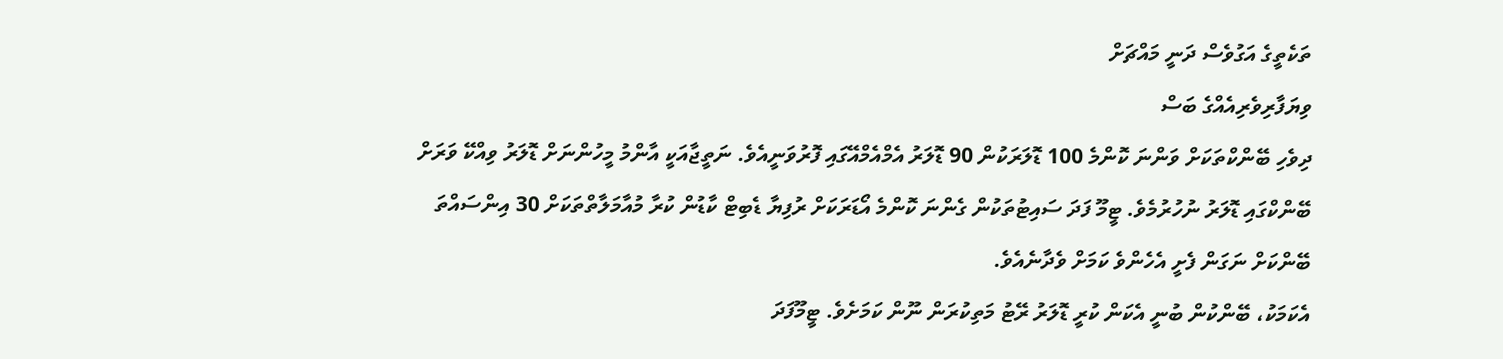ތަކެތީގެ އަގުވެސް ދަނީ މައްޗަށް
ވިޔަފާރިވެރިއެއްގެ ބަސް
ދިވެހި ބޭންކްތަކަށް ވަންނަ ކޮންމެ 100 ޑޮލަރަކުން 90 ޑޮލަރު އެމްއެމްއޭގައި ފޮރުވަނީއެވެ. ނަތީޖާއަކީ އާންމު މީހުންނަށް ޑޮލަރު ވިއްކޭ ވަރަށް ބޭންކްގައި ޑޮލަރު ނުހުރުމެވެ. ޓީމޫ ފަދަ ސައިޓުތަކުން ގެންނަ ކޮންމެ އޯޑަރަކަށް ރުފިޔާ ޑެބިޓް ކާޑުން ކުރާ މުއާމަލާތްތަކަށް 30 އިންސައްތަ ބޭންކަށް ނަގަން ފެށީ އެހެންވެ ކަމަށް ވެދާނެއެވެ.
އެކަމަކު، ބޭންކުން ބުނީ އެކަން ކުރީ ޑޮލަރު ރޭޓު މަތިކުރަން ނޫން ކަމަށެވެ. ޓީމޫފަދަ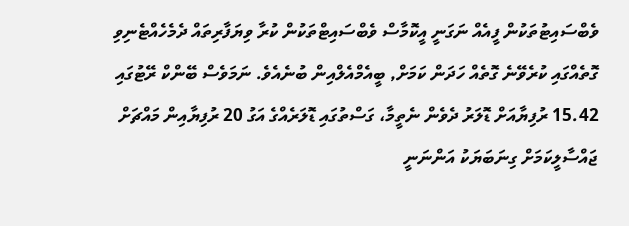ވެބްސައިޓުތަކުން ފީއެއް ނަގަނީ އީކޮމާސް ވެބްސައިޓްތަކުން ކުރާ ވިޔަފާރިތައް ދެމެހެއްޓެނިވި ގޮތެއްގައި ކުރެވޭނެ ގޮތެއް ހަދަން ކަމަށް, ބީއެމްއެލްއިން ބުނެއެވެ. ނަމަވެސް ބޭންކް ރޭޓުގައި 15.42 ރުފިޔާއަށް ޑޮލަރު ދެވެން ނެތީމާ، ގަސްތުގައި ޑޮލަރެއްގެ އަގު 20 ރުފިޔާއިން މައްޗަށް ޖައްސާލީކަމަށް ގިނަބަޔަކު އަންނަނީ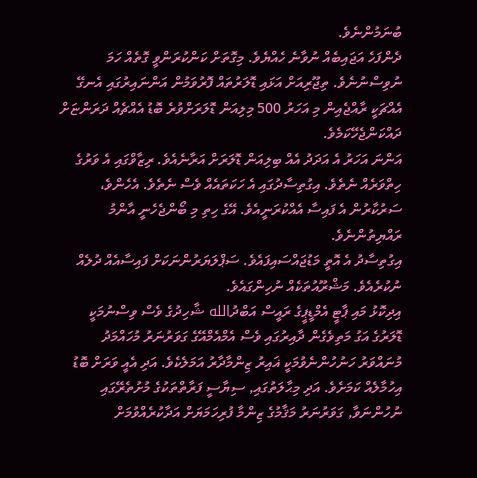ބުނަމުންނެވެ.
ދެންފަހެ އަޖައިބެއް ނުވާނެ ހެއްޔެވެ. މިގޮތަށް ކަންކުރަންވީ ގޮތެއް ހަމަ ނުވިސްނުނެވެ. ތިޖޫރިއަށް އަޅައި ޑޮލަރުތައް ފޮރުވަމުން އަންނައިރުގައި އެނގޭ އެއްޗަކީ ރާއްޖެއިން މި އަހަރު 500 މިލިއަން ޑޮލަރަށްވުރެ ބޮޑު އެއްޗެއް ދަރަންޏަށް ދައްކަންޖެހޭކަމެވެ.
އަންނަ އަހަރު އެ އަދަދު އެއް ބިލިއަން ޑޮލަރަށް އަރާނެއެވެ. ރިޒާވްގައި އެ ވަރުގެ ހިތްވަރެއް ނެތެވެ. އިގުތިސާދުގައި އެ ހަކަތައެއް ވެސް ނެތެވެ. އެހެންވެ، ސަރުކާރުން އެ ފައިސާ އެއްކުރަނީއެވެ. އޭގެ ހިތި މި ބޯންޖެހެނީ އާންމު ރައްޔިތުންނެވެ.
އިގުތިސާދު އެ އޮތީ މަޑުޖައްސައިފައެވެ. ސަޕްލަޔަރުންނަކަށް ފައިސާއެއް ދުލެއް ނުކުރެއެވެ. މަޝްރޫއުތަކެއް ނުހިންގައެވެ.
އިދިކޮޅު މައި ޕާޓީ އެމްޑީޕީގެ ރައީސް އަބްދުالله ޝާހިދުގެ ވެސް ވިސްނުމަކީ ޑޮލަރުގެ އަގު މަތިވެގެން ދާއިރުގައި ވެސް އެމްއެމްއޭގެ ގަވަރުނަރު މުހައްމަދު މުނައްވަރު ހަނުހުންނެވުމަކީ ޣައިރު ޒިންމާދާރު އަމަލެކެވެ. އަދި އެއީ ވަރަށް ބޮޑު އިހުމާލެއް ކަމަށެވެ. އަދި މިޙާލަތުގައި, ސިޔާސީ ފަރާތްތަކުގެ މުށުތެރޭގައި ނުހުންނަވާ, ގަވަރުނަރު މަޤާމުގެ ޒިންމާ ފުރިހަމަޔަށް އަދާކުރެއްވުމަށް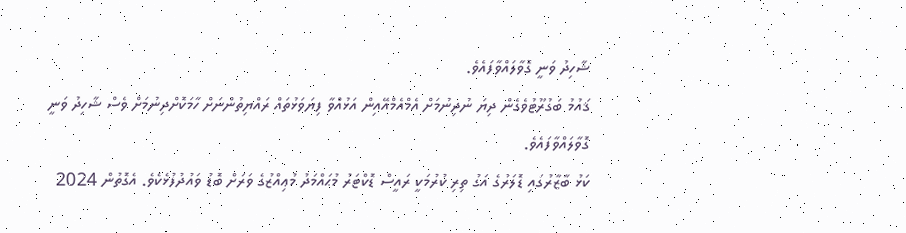ޝާހިދު ވަނީ ގޮވާލައްވާފައެވެ.
ޤައުމު ބަގުރޫޓުވެގެން ދިޔަ ނުދިނުމަށް އެމްއެމްއޭއިން އަޅުއްވާ ފިޔަވަޅުތައް ރައްޔިތުންނަށް ހާމަކޮށްދިނުމަށް ވެސް ޝާހިދު ވަނީ ގޮވާލައްވާފައެވެ.
ކަޅު ބާޒާރުގައި ޑޮލަރުގެ އަގު ތިރި ކުރުމަކީ ރައީސް ޑޮކްޓަރު މުޙައްމަދު މުޢިއްޒުގެ ވަރަށް ބޮޑު ވައުދުފުޅެކެވެ. އެގޮތުން 2024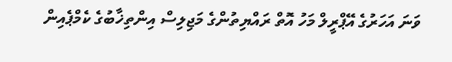ވަނަ އަހަރުގެ އޭޕްރީލް މަހު އޮތް ރައްޔިތުންގެ މަޖިލިސް އިންތިޚާބުގެ ކެމްޕެއިން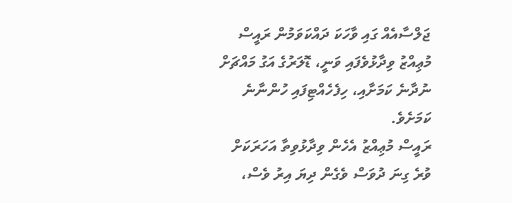ޖަލްސާއެއް ގައި ވާހަކަ ދައްކަވަމުން ރައީސް މުޢިއްޒު ވިދާޅުވެފައި ވަނީ، ޑޮލަރުގެ އަގު މައްޗަށް ނުދާނެ ކަމަށާއި، ހިފެހެއްޓިފައި ހުންނާނެ ކަމަށެވެ.
ރައީސް މުޢިއްޒު އެހެން ވިދާޅުވިތާ އަހަރަކަށް ވުރެ ގިނަ ދުވަސް ވެގެން ދިޔަ އިރު ވެސް،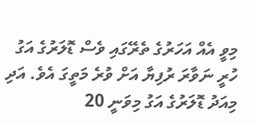މިވީ އެއް އަހަރުގެ ތެރޭގައި ވެސް ޑޮލަރުގެ އަގު ހުރީ ނަވާރަ ރުފިޔާ އަށް ވުރެ މަތީގަ އެވެ. އަދި މިއަދު ޑޮލަރުގެ އަގު މިވަނީ 20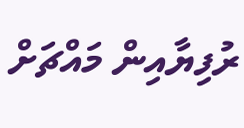ރުފިޔާއިން މައްޗަށް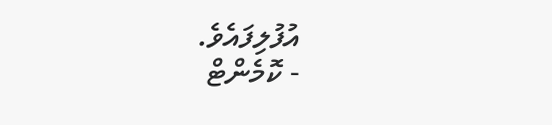އުފުލިފައެވެ.
- ކޮމެންޓް